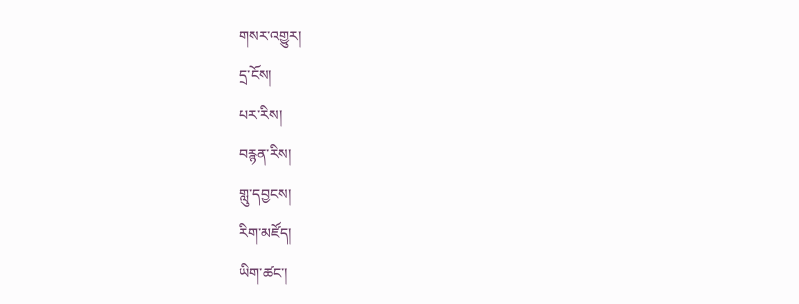གསར་འགྱུར།
དྲ་ངོས།
པར་རིས།
བརྙན་རིས།
གླུ་དབྱངས།
རིག་མཛོད།
ཡིག་ཚང་།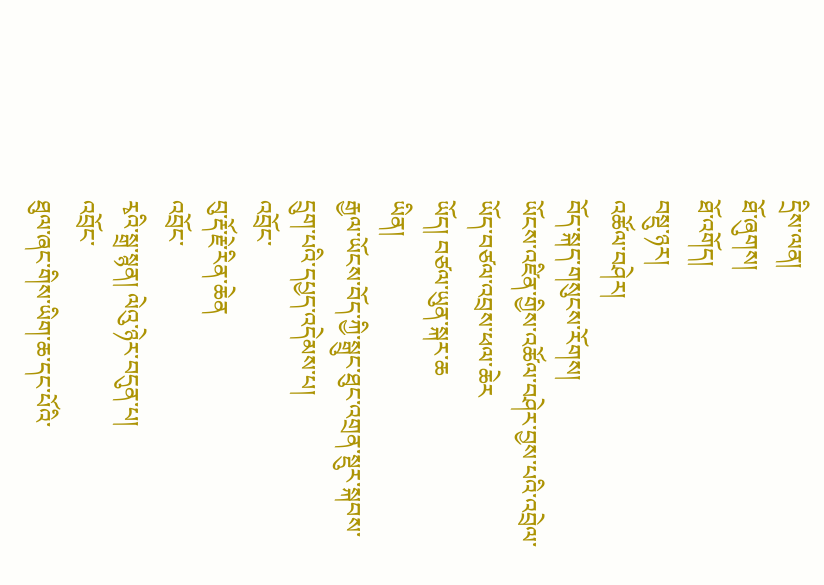དྲིས་ལན།
ཐོ་ཞུགས།
ཐོ་འགོད།
བསྡུ་ཉར།
འཚོལ་བཤེར།
བོད་སྐད་གསུངས་རོགས།
ཡོངས་འཛིན་གྱིས་འཚོལ་བཤེར་བྱས་པའི་འབྲེལ་ཡོད་བཙལ་འབྲས་ཕལ་ཆེར
ཡོད། བཙལ་ཡུན་སྐར་ཆ
ཡིན།
རྒྱལ་ཡོངས་བོད་ཀྱི་སྒྲུང་ཐུང་འགྲན་སྡུར་སྐབས་དྲུག་པའི་དཔྱད་འདེམས་པ།
འབྲོང་
བུ་རྡོ་རྗེ་རིན་ཆེན
འབྲོང་
རྭའི་སྒྲ་སྙན། ལེའུ་ཉེར་བདུན་པ།
འབྲོང་
ཐུལ་ཞང་གིས་ཡིག་ཆ་དང་པོའི་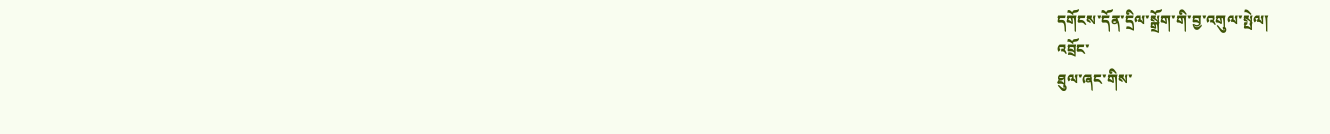དགོངས་དོན་དྲིལ་སྒྲོག་གི་བྱ་འགུལ་སྤེལ།
འབྲོང་
ཐུལ་ཞང་གིས་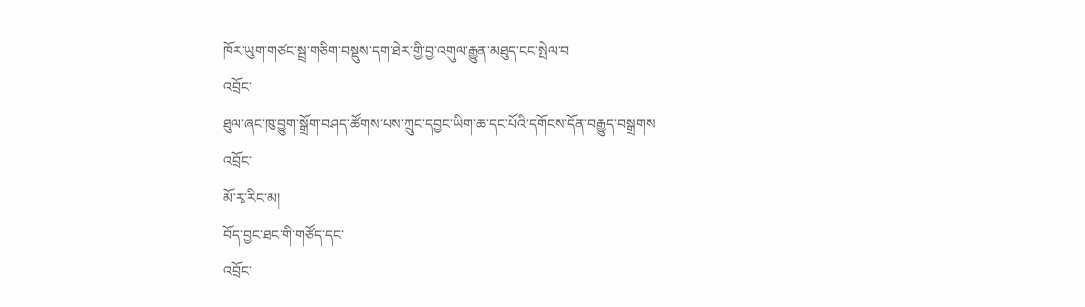ཁོར་ཡུག་གཙང་སྦྲ་གཅིག་བསྡུས་དག་ཐེར་གྱི་བྱ་འགུལ་རྒྱུན་མཐུད་ངང་སྤེལ་བ
འབྲོང་
ཐུལ་ཞང་ཁུ་བྱུག་སྒྲོག་བཤད་ཚོགས་པས་ཀྲུང་དབྱང་ཡིག་ཆ་དང་པོའི་དགོངས་དོན་བརྒྱུད་བསྒྲགས
འབྲོང་
མོ་རྭ་རིང་མ།
བོད་བྱང་ཐང་གི་གཙོད་དང་
འབྲོང་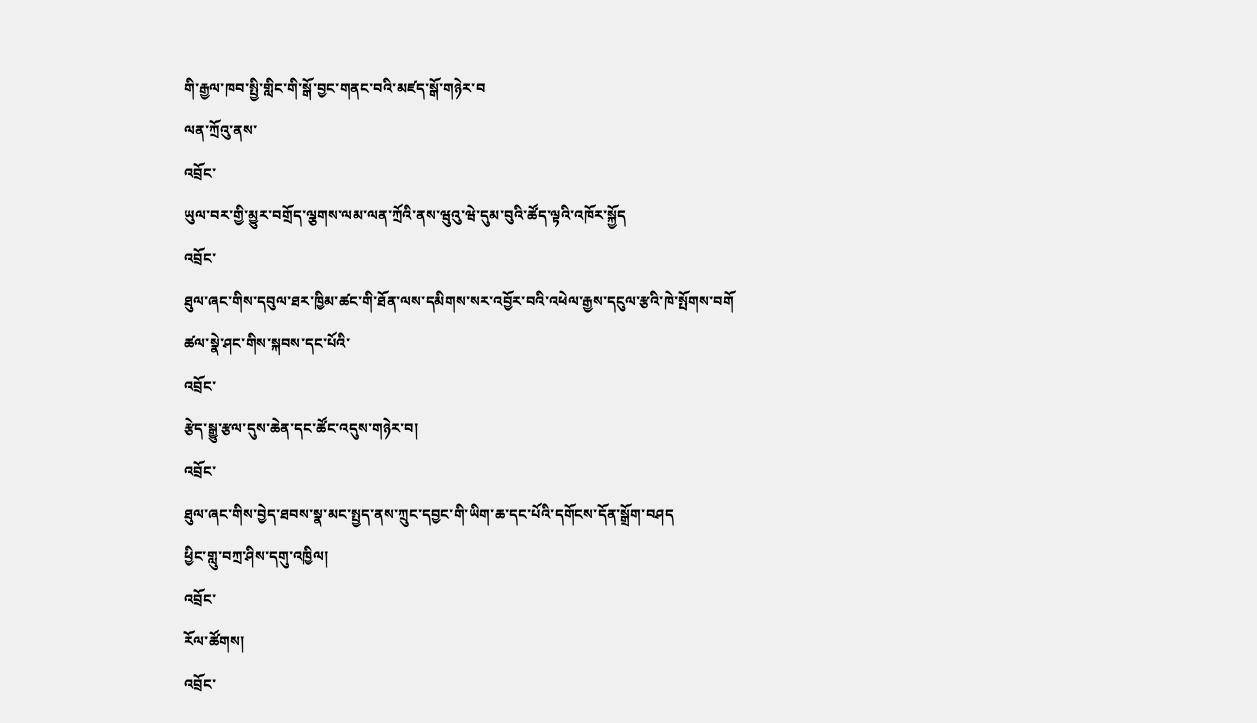གི་རྒྱལ་ཁབ་སྤྱི་གླིང་གི་སྒོ་བྱང་གནང་བའི་མཛད་སྒོ་གཉེར་བ
ལན་ཀྲོའུ་ནས་
འབྲོང་
ཡུལ་བར་གྱི་མྱུར་བགྲོད་ལྕགས་ལམ་ལན་ཀྲོའི་ནས་ཝུའུ་ཝེ་དུམ་བུའི་ཚོད་ལྟའི་འཁོར་སྐྱོད
འབྲོང་
ཐུལ་ཞང་གིས་དབུལ་ཐར་ཁྱིམ་ཚང་གི་ཐོན་ལས་དམིགས་སར་འབྱོར་བའི་འཕེལ་རྒྱས་དངུལ་རྩའི་ཁེ་སྤོགས་བགོ
ཚལ་སྣེ་ཤང་གིས་སྐབས་དང་པོའི་
འབྲོང་
རྩེད་སྒྱུ་རྩལ་དུས་ཆེན་དང་ཚོང་འདུས་གཉེར་བ།
འབྲོང་
ཐུལ་ཞང་གིས་བྱེད་ཐབས་སྣ་མང་སྤྱད་ནས་ཀྲུང་དབྱང་གི་ཡིག་ཆ་དང་པོའི་དགོངས་དོན་སྒྲོག་བཤད
ཕྱིང་གླུ་བཀྲ་ཤིས་དགུ་འཁྱིལ།
འབྲོང་
རོལ་ཚོགས།
འབྲོང་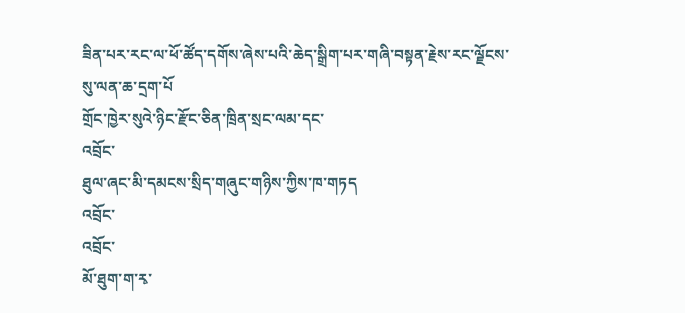ཟིན་པར་རང་ལ་ཕོ་ཚོད་དགོས་ཞེས་པའི་ཆེད་སྒྲིག་པར་གཞི་བསྟན་རྗེས་རང་ལྗོངས་སུ་ལན་ཆ་དྲག་པོ
གྲོང་ཁྱེར་སུའེ་ཉིང་རྫོང་ཅིན་ཁྲིན་སྲང་ལམ་དང་
འབྲོང་
ཐུལ་ཞང་མི་དམངས་སྲིད་གཞུང་གཉིས་ཀྱིས་ཁ་གཏད
འབྲོང་
འབྲོང་
མོ་ཐུག་ག་རྭ་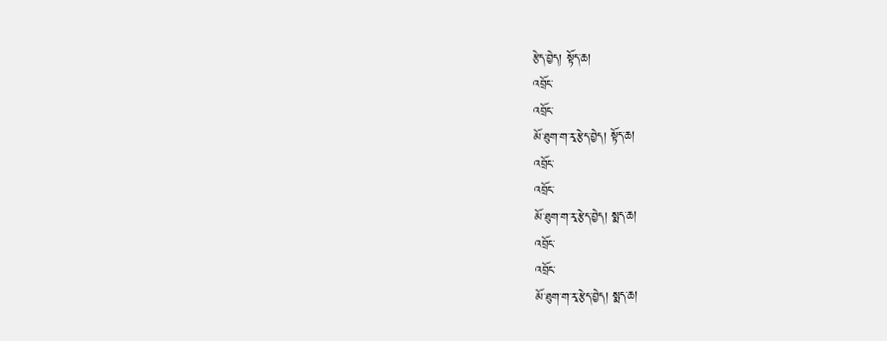རྩེད་བྱེད། སྟོད་ཆ།
འབྲོང་
འབྲོང་
མོ་ཐུག་ག་རྭ་རྩེད་བྱེད། སྟོད་ཆ།
འབྲོང་
འབྲོང་
མོ་ཐུག་ག་རྭ་རྩེད་བྱེད། སྨད་ཆ།
འབྲོང་
འབྲོང་
མོ་ཐུག་ག་རྭ་རྩེད་བྱེད། སྨད་ཆ།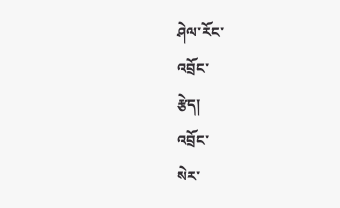ཤེལ་རོང་
འབྲོང་
རྩེད།
འབྲོང་
སེར་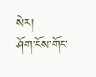སེར།
ཤོག་ངོས་གོང་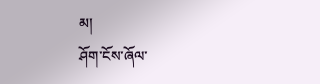མ།
ཤོག་ངོས་ཞོལ་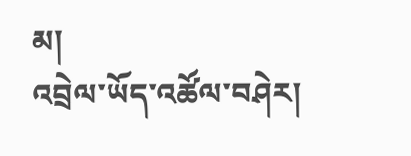མ།
འབྲེལ་ཡོད་འཚོལ་བཤེར།